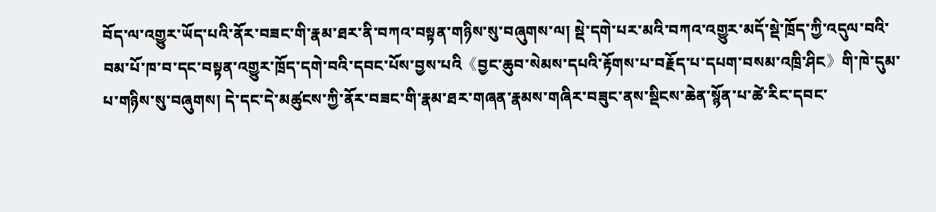བོད་ལ་འགྱུར་ཡོད་པའི་ནོར་བཟང་གི་རྣམ་ཐར་ནི་བཀའ་བསྟན་གཉིས་སུ་བཞུགས་ལ། སྡེ་དགེ་པར་མའི་བཀའ་འགྱུར་མདོ་སྡེ་ཁྲོད་ཀྱི་འདུལ་བའི་བམ་པོ་ཁ་བ་དང་བསྟན་འགྱུར་ཁྲོད་དགེ་བའི་དབང་པོས་བྱས་པའི《བྱང་ཆུབ་སེམས་དཔའི་རྟོགས་པ་བརྗོད་པ་དཔག་བསམ་འཁྲི་ཤིང》གི་ཁེ་དུམ་པ་གཉིས་སུ་བཞུགས། དེ་དང་དེ་མཚུངས་ཀྱི་ནོར་བཟང་གི་རྣམ་ཐར་གཞན་རྣམས་གཞིར་བཟུང་ནས་སྡིངས་ཆེན་སྙོན་པ་ཚེ་རིང་དབང་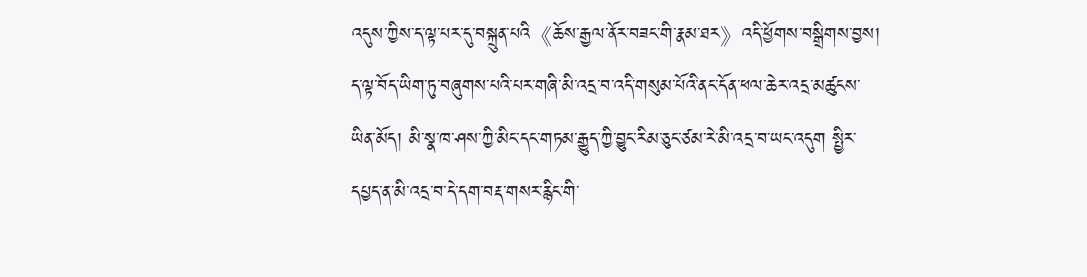འདུས་ཀྱིས་ད་ལྟ་པར་དུ་བསྐྲུན་པའི《ཆོས་རྒྱལ་ནོར་བཟང་གི་རྣམ་ཐར》འདི་ཕྱོགས་བསྒྲིགས་བྱས། ད་ལྟ་བོད་ཡིག་ཏུ་བཞུགས་པའི་པར་གཞི་མི་འདྲ་བ་འདི་གསུམ་པོའི་ནང་དོན་ཕལ་ཆེར་འདྲ་མཚུངས་ཡིན་མོད། མི་སྣ་ཁ་ཤས་ཀྱི་མིང་དང་གཏམ་རྒྱུད་ཀྱི་བྱུང་རིམ་ཅུང་ཙམ་རེ་མི་འདྲ་བ་ཡང་འདུག སྤྱིར་དཔྱད་ན་མི་འདྲ་བ་དེ་དག་བརྡ་གསར་རྙིང་གི་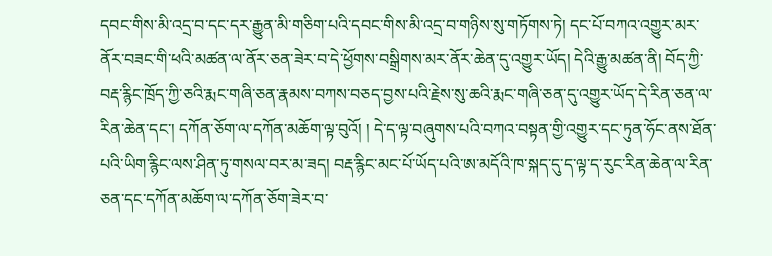དབང་གིས་མི་འདྲ་བ་དང་དར་རྒྱུན་མི་གཅིག་པའི་དབང་གིས་མི་འདྲ་བ་གཉིས་སུ་གཏོགས་ཏེ། དང་པོ་བཀའ་འགྱུར་མར་ནོར་བཟང་གི་ཕའི་མཚན་ལ་ནོར་ཅན་ཟེར་བ་དེ་ཕྱོགས་བསྒྲིགས་མར་ནོར་ཆེན་དུ་འགྱུར་ཡོད། དེའི་རྒྱུ་མཚན་ནི། བོད་ཀྱི་བརྡ་རྙིང་ཁྲོད་ཀྱི་ཅའི་རྨང་གཞི་ཅན་རྣམས་བཀས་བཅད་བྱས་པའི་རྗེས་སུ་ཆའི་རྨང་གཞི་ཅན་དུ་འགྱུར་ཡོད་དེ་རིན་ཅན་ལ་རིན་ཆེན་དང་། དཀོན་ཅོག་ལ་དཀོན་མཆོག་ལྟ་བུའོ། ། དེ་ད་ལྟ་བཞུགས་པའི་བཀའ་བསྟན་གྱི་འགྱུར་དང་ཏུན་ཧོང་ནས་ཐོན་པའི་ཡིག་རྙིང་ལས་ཤིན་ཏུ་གསལ་བར་མ་ཟད། བརྡ་རྙིང་མང་པོ་ཡོད་པའི་ཨ་མདོའི་ཁ་སྐད་དུ་ད་ལྟ་ད་རུང་རིན་ཆེན་ལ་རིན་ཅན་དང་དཀོན་མཆོག་ལ་དཀོན་ཅོག་ཟེར་བ་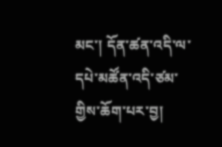མང་། དོན་ཚན་འདི་ལ་དཔེ་མཚོན་འདི་ཙམ་གྱིས་ཆོག་པར་བྱ།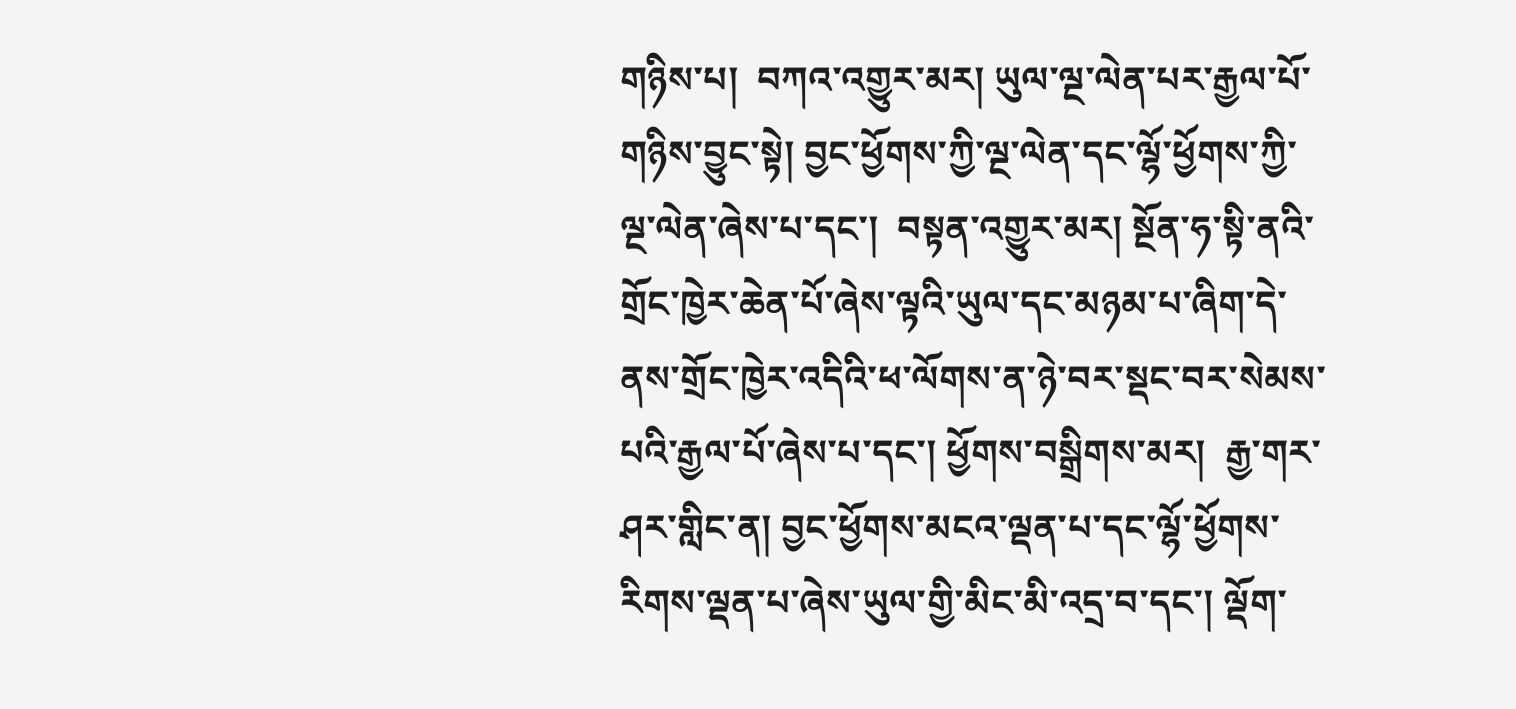གཉིས་པ།  བཀའ་འགྱུར་མར། ཡུལ་ལྔ་ལེན་པར་རྒྱལ་པོ་གཉིས་བྱུང་སྟེ། བྱང་ཕྱོགས་ཀྱི་ལྔ་ལེན་དང་ལྷོ་ཕྱོགས་ཀྱི་ལྔ་ལེན་ཞེས་པ་དང་།  བསྟན་འགྱུར་མར། སྔོན་ཧ་སྟི་ནའི་གྲོང་ཁྱེར་ཆེན་པོ་ཞེས་ལྟའི་ཡུལ་དང་མཉམ་པ་ཞིག་དེ་ནས་གྲོང་ཁྱེར་འདིའི་ཕ་ལོགས་ན་ཉེ་བར་སྡང་བར་སེམས་པའི་རྒྱལ་པོ་ཞེས་པ་དང་། ཕྱོགས་བསྒྲིགས་མར།  རྒྱ་གར་ཤར་གླིང་ན། བྱང་ཕྱོགས་མངའ་ལྡན་པ་དང་ལྷོ་ཕྱོགས་རིགས་ལྡན་པ་ཞེས་ཡུལ་གྱི་མིང་མི་འདྲ་བ་དང་། ལྡོག་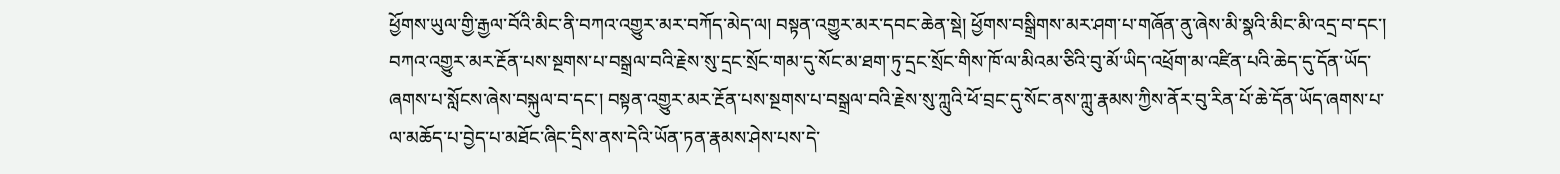ཕྱོགས་ཡུལ་གྱི་རྒྱལ་བོའི་མིང་ནི་བཀའ་འགྱུར་མར་བཀོད་མེད་ལ། བསྟན་འགྱུར་མར་དབང་ཆེན་སྡེ། ཕྱོགས་བསྒྲིགས་མར་ཤག་པ་གཞོན་ནུ་ཞེས་མི་སྣའི་མིང་མི་འདྲ་བ་དང་། བཀའ་འགྱུར་མར་རྔོན་པས་སྔགས་པ་བསྒྲལ་བའི་རྗེས་སུ་དྲང་སྲོང་གམ་དུ་སོང་མ་ཐག་ཏུ་དྲང་སྲོང་གིས་ཁོ་ལ་མིའམ་ཅིའི་བུ་མོ་ཡིད་འཕྲོག་མ་འཛིན་པའི་ཆེད་དུ་དོན་ཡོད་ཞགས་པ་སློངས་ཞེས་བསྐུལ་བ་དང་། བསྟན་འགྱུར་མར་རྔོན་པས་སྔགས་པ་བསྒྲལ་བའི་རྗེས་སུ་ཀླུའི་ཕོ་བྲང་དུ་སོང་ནས་ཀླུ་རྣམས་ཀྱིས་ནོར་བུ་རིན་པོ་ཆེ་དོན་ཡོད་ཞགས་པ་ལ་མཆོད་པ་བྱེད་པ་མཐོང་ཞིང་དྲིས་ནས་དེའི་ཡོན་ཏན་རྣམས་ཤེས་པས་དེ་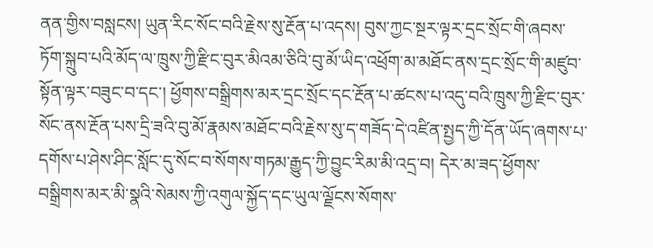ནན་གྱིས་བསླངས། ཡུན་རིང་སོང་བའི་རྗེས་སུ་རྔོན་པ་འདས། བུས་ཀྱང་སྔར་ལྟར་དྲང་སྲོང་གི་ཞབས་ཏོག་སྐྲུབ་པའི་མོད་ལ་ཁྲུས་ཀྱི་རྫིང་བུར་མིའམ་ཅིའི་བུ་མོ་ཡིད་འཕྲོག་མ་མཐོང་ནས་དྲང་སྲོང་གི་མཛུབ་སྟོན་ལྟར་བཟུང་བ་དང་། ཕྱོགས་བསྒྲིགས་མར་དྲང་སྲོང་དང་རྔོན་པ་ཚངས་པ་འདུ་བའི་ཁྲུས་ཀྱི་རྫིང་བུར་སོང་ནས་རྔོན་པས་དྲི་ཟའི་བུ་མོ་རྣམས་མཐོང་བའི་རྗེས་སུ་ད་གཟོད་དེ་འཛིན་སྤྱད་ཀྱི་དོན་ཡོད་ཞགས་པ་དགོས་པ་ཤེས་ཤིང་སློང་དུ་སོང་བ་སོགས་གཏམ་རྒྱུད་ཀྱི་བྱུང་རིམ་མི་འདྲ་བ། དེར་མ་ཟད་ཕྱོགས་བསྒྲིགས་མར་མི་སྣའི་སེམས་ཀྱི་འགུལ་སྐྱོད་དང་ཡུལ་ལྗོངས་སོགས་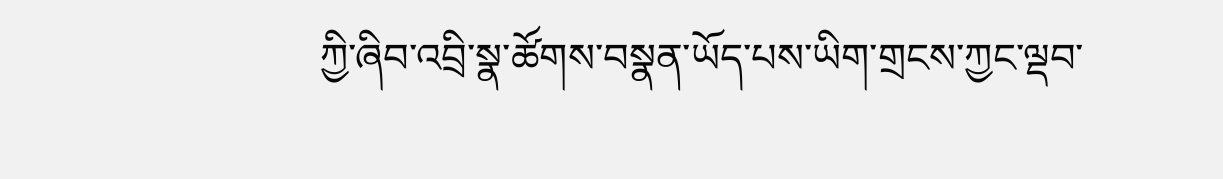ཀྱི་ཞིབ་འབྲི་སྣ་ཚོགས་བསྣན་ཡོད་པས་ཡིག་གྲངས་ཀྱང་ལྡབ་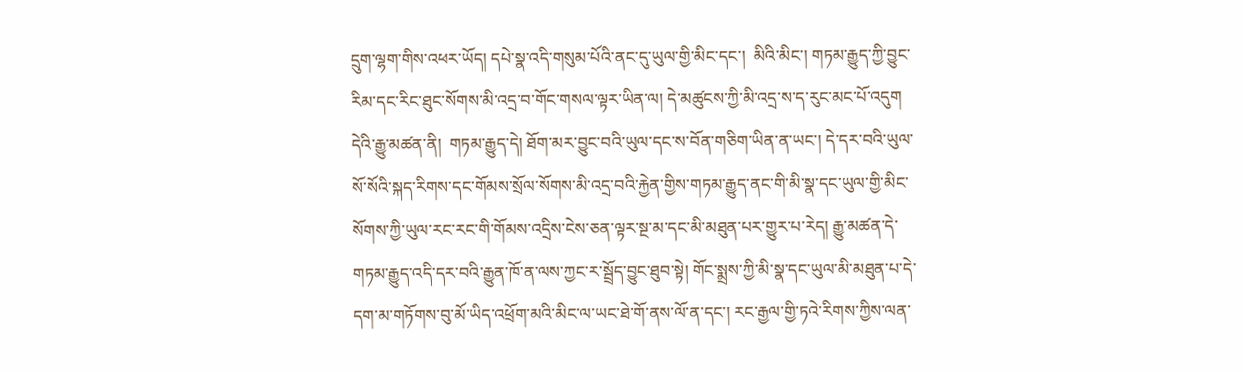དྲུག་ལྷག་གིས་འཕར་ཡོད། དཔེ་སྣ་འདི་གསུམ་པོའི་ནང་དུ་ཡུལ་གྱི་མིང་དང་།  མིའི་མིང་། གཏམ་རྒྱུད་ཀྱི་བྱུང་རིམ་དང་རིང་ཐུང་སོགས་མི་འདྲ་བ་གོང་གསལ་ལྟར་ཡིན་ལ། དེ་མཚུངས་ཀྱི་མི་འདྲ་ས་ད་རུང་མང་པོ་འདུག དེའི་རྒྱུ་མཚན་ནི།  གཏམ་རྒྱུད་དེ། ཐོག་མར་བྱུང་བའི་ཡུལ་དང་ས་བོན་གཅིག་ཡིན་ན་ཡང་། དེ་དར་བའི་ཡུལ་སོ་སོའི་སྐད་རིགས་དང་གོམས་སྲོལ་སོགས་མི་འདྲ་བའི་རྐྱེན་གྱིས་གཏམ་རྒྱུད་ནང་གི་མི་སྣ་དང་ཡུལ་གྱི་མིང་སོགས་ཀྱི་ཡུལ་རང་རང་གི་གོམས་འདྲིས་ངེས་ཅན་ལྟར་སྔ་མ་དང་མི་མཐུན་པར་གྱུར་པ་རེད། རྒྱུ་མཚན་དེ་གཏམ་རྒྱུད་འདི་དར་བའི་རྒྱུན་ཁོ་ན་ལས་ཀྱང་ར་སྦྲོད་བྱུང་ཐུབ་སྟེ། གོང་སྨྲས་ཀྱི་མི་སྣ་དང་ཡུལ་མི་མཐུན་པ་དེ་དག་མ་གཏོགས་བུ་མོ་ཡིད་འཕྲོག་མའི་མིང་ལ་ཡང་ཐེ་གོ་ནས་ལོ་ན་དང་། རང་རྒྱལ་གྱི་ཏའེ་རིགས་ཀྱིས་ལན་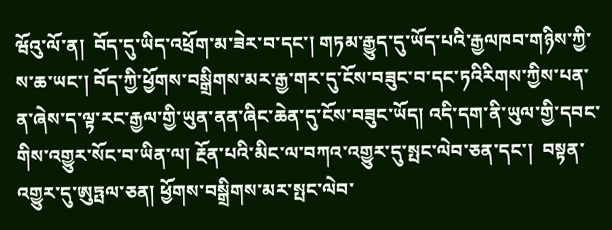ཝོའུ་ལོ་ན།  བོད་དུ་ཡིད་འཕྲོག་མ་ཟེར་བ་དང་། གཏམ་རྒྱུད་དུ་ཡོད་པའི་རྒྱལཁབ་གཉིས་ཀྱི་ས་ཆ་ཡང་། བོད་ཀྱི་ཕྱོགས་བསྒྲིགས་མར་རྒྱ་གར་དུ་ངོས་བཟུང་བ་དང་ཏའིརིགས་ཀྱིས་པན་ན་ཞེས་ད་ལྟ་རང་རྒྱལ་གྱི་ཡུན་ནན་ཞིང་ཆེན་དུ་ངོས་བཟུང་ཡོད། འདི་དག་ནི་ཡུལ་གྱི་དབང་གིས་འགྱུར་སོང་བ་ཡིན་ལ། རྔོན་པའི་མིང་ལ་བཀའ་འགྱུར་དུ་སྤང་ལེབ་ཅན་དང་།  བསྟན་འགྱུར་དུ་ཨུཏྤལ་ཅན། ཕྱོགས་བསྒྲིགས་མར་སྤང་ལེབ་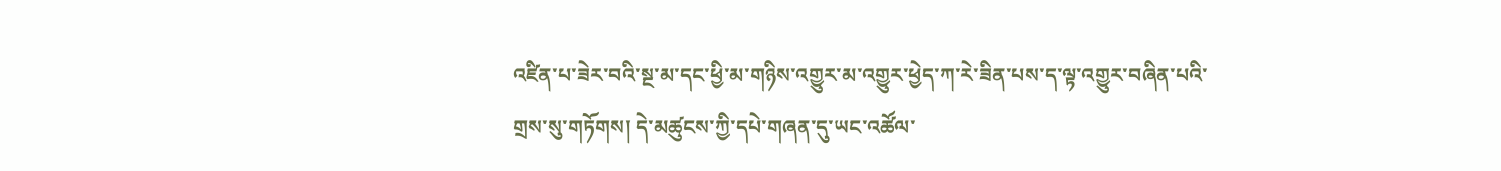འཛིན་པ་ཟེར་བའི་སྔ་མ་དང་ཕྱི་མ་གཉིས་འགྱུར་མ་འགྱུར་ཕྱེད་ཀ་རེ་ཟིན་པས་ད་ལྟ་འགྱུར་བཞིན་པའི་གྲས་སུ་གཏོགས། དེ་མཚུངས་ཀྱི་དཔེ་གཞན་དུ་ཡང་འཚོལ་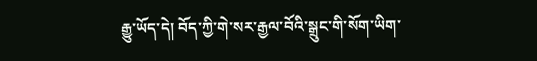རྒྱུ་ཡོད་དེ། བོད་ཀྱི་གེ་སར་རྒྱལ་བོའི་སྒྲུང་གི་སོག་ཡིག་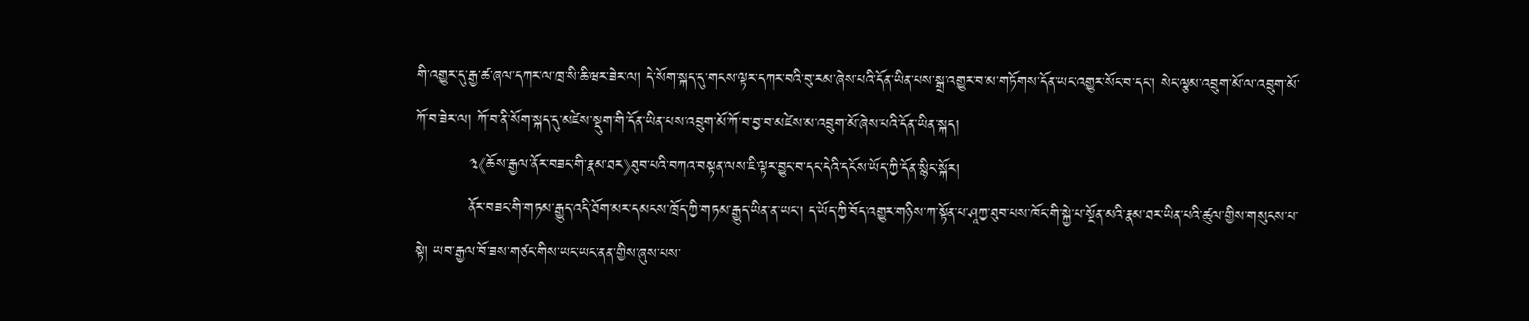གི་འགྱུར་དུ་རྒྱ་ཚ་ཞལ་དཀར་ལ་ཁྲ་སི་ཆི་ཝར་ཟེར་ལ། དེ་སོག་སྐད་དུ་གངས་ལྟར་དཀར་བའི་བུ་རམ་ཞེས་པའི་དོན་ཡིན་པས་སྒྲ་འགྱུར་བ་མ་གཏོགས་དོན་ཡང་འགྱུར་སོང་བ་དང་། སེང་ལྕམ་འབྲུག་མོ་ལ་འབྲུག་མོ་ཀོ་བ་ཟེར་ལ། ཀོ་བ་ནི་སོག་སྐད་དུ་མཛེས་སྡུག་གི་དོན་ཡིན་པས་འབྲུག་མོ་ཀོ་བ་བྱ་བ་མཛེས་མ་འབྲུག་མོ་ཞེས་པའི་དོན་ཡིན་སྐད།
          ༣《ཆོས་རྒྱལ་ནོར་བཟང་གི་རྣམ་ཐར》ཐུབ་པའི་བཀའ་བསྟན་ལས་ཇི་ལྟར་བྱུང་བ་དང་དེའི་དངོས་ཡོད་ཀྱི་དོན་སྙིང་སྐོར།
          ནོར་བཟང་གི་གཏམ་རྒྱུད་འདི་ཐོག་མར་དམངས་ཁྲོད་ཀྱི་གཏམ་རྒྱུད་ཡིན་ན་ཡང་། ད་ཡོད་ཀྱི་བོད་འགྱུར་གཉིས་ཀ་སྟོན་པ་ཤཱཀྱ་ཐུབ་པས་ཁོང་གི་སྐྱེ་པ་སྔོན་མའི་རྣམ་ཐར་ཡིན་པའི་ཚུལ་གྱིས་གསུངས་པ་སྟེ། ཡབ་རྒྱལ་བོ་ཟས་གཙང་གིས་ཡང་ཡང་ནན་གྱིས་ཞུས་པས་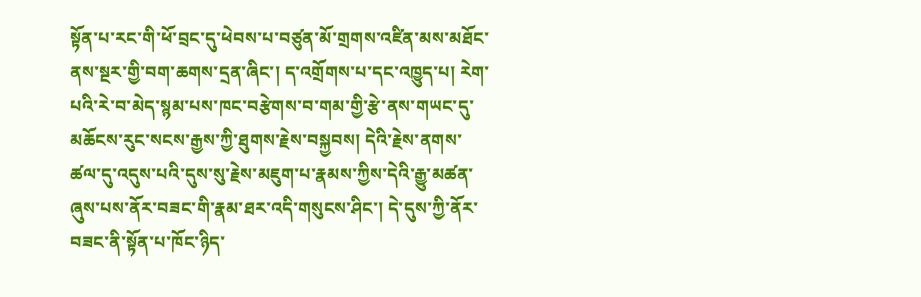སྟོན་པ་རང་གི་ཕོ་བྲང་དུ་ཕེབས་པ་བཙུན་མོ་གྲགས་འཛིན་མས་མཐོང་ནས་སྔར་གྱི་བག་ཆགས་དྲན་ཞིང་། ད་འགྲོགས་པ་དང་འཁྱུད་པ། རེག་པའི་རེ་བ་མེད་སྙམ་པས་ཁང་བརྩེགས་བ་གམ་གྱི་རྩེ་ནས་གཡང་དུ་མཆོངས་རུང་སངས་རྒྱས་ཀྱི་ཐུགས་རྗེས་བསྐྱབས། དེའི་རྗེས་ནགས་ཚལ་དུ་འདུས་པའི་དུས་སུ་རྗེས་མཇུག་པ་རྣམས་ཀྱིས་དེའི་རྒྱུ་མཚན་ཞུས་པས་ནོར་བཟང་གི་རྣམ་ཐར་འདི་གསུངས་ཤིང་། དེ་དུས་ཀྱི་ནོར་བཟང་ནི་སྟོན་པ་ཁོང་ཉིད་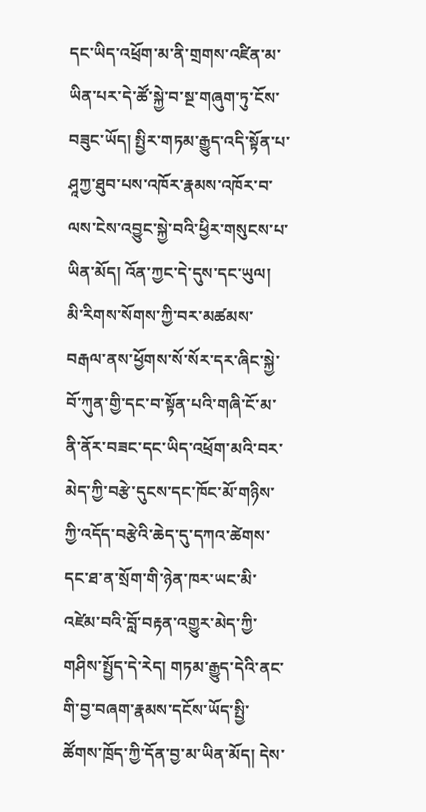དང་ཡིད་འཕྲོག་མ་ནི་གྲགས་འཛིན་མ་ཡིན་པར་དེ་ཚོ་སྐྱེ་བ་སྔ་གཞུག་ཏུ་ངོས་བཟུང་ཡོད། སྤྱིར་གཏམ་རྒྱུད་འདི་སྟོན་པ་ཤཱཀྱ་ཐུབ་པས་འཁོར་རྣམས་འཁོར་བ་ལས་ངེས་འབྱུང་སྐྱེ་བའི་ཕྱིར་གསུངས་པ་ཡིན་མོད། འོན་ཀྱང་དེ་དུས་དང་ཡུལ། མི་རིགས་སོགས་ཀྱི་བར་མཚམས་བརྒལ་ནས་ཕྱོགས་སོ་སོར་དར་ཞིང་སྐྱེ་བོ་ཀུན་གྱི་དང་བ་སྟོན་པའི་གཞི་ངོ་མ་ནི་ནོར་བཟང་དང་ཡིད་འཕྲོག་མའི་བར་མེད་ཀྱི་བརྩེ་དུངས་དང་ཁོང་མོ་གཉིས་ཀྱི་འདོད་བརྩེའི་ཆེད་དུ་དཀའ་ཚེགས་དང་ཐ་ན་སྲོག་གི་ཉེན་ཁར་ཡང་མི་འཛེམ་བའི་བློ་བརྟན་འགྱུར་མེད་ཀྱི་གཤིས་སྤྱོད་དེ་རེད། གཏམ་རྒྱུད་དེའི་ནང་གི་བྱ་བཞག་རྣམས་དངོས་ཡོད་སྤྱི་ཚོགས་ཁྲོད་ཀྱི་དོན་བྱ་མ་ཡིན་མོད། དེས་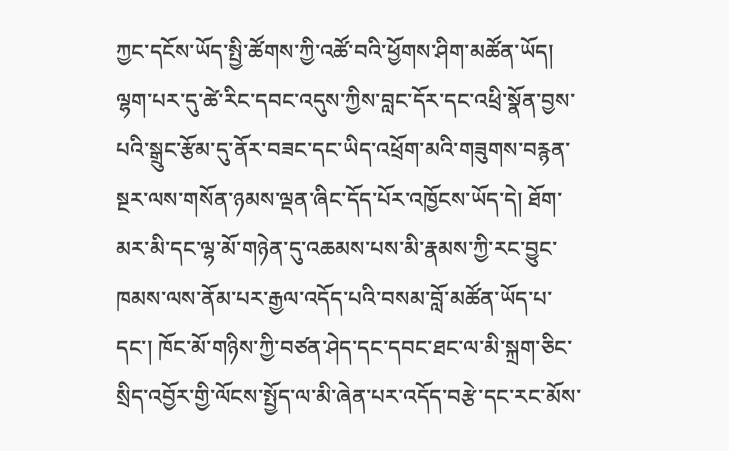ཀྱང་དངོས་ཡོད་སྤྱི་ཚོགས་ཀྱི་འཚོ་བའི་ཕྱོགས་ཤིག་མཚོན་ཡོད། ལྷག་པར་དུ་ཚེ་རིང་དབང་འདུས་ཀྱིས་བླང་དོར་དང་འཕྲི་སྣོན་བྱས་པའི་སྒྲུང་རྩོམ་དུ་ནོར་བཟང་དང་ཡིད་འཕྲོག་མའི་གཟུགས་བརྙན་སྔར་ལས་གསོན་ཉམས་ལྡན་ཞིང་དོད་པོར་འཁྱོངས་ཡོད་དེ། ཐོག་མར་མི་དང་ལྷ་མོ་གཉེན་དུ་འཆམས་པས་མི་རྣམས་ཀྱི་རང་བྱུང་ཁམས་ལས་ནོམ་པར་རྒྱལ་འདོད་པའི་བསམ་བློ་མཚོན་ཡོད་པ་དང་། ཁོང་མོ་གཉིས་ཀྱི་བཙན་ཤེད་དང་དབང་ཐང་ལ་མི་སྐྲག་ཅིང་སྲིད་འབྱོར་གྱི་ལོངས་སྤྱོད་ལ་མི་ཞེན་པར་འདོད་བརྩེ་དང་རང་མོས་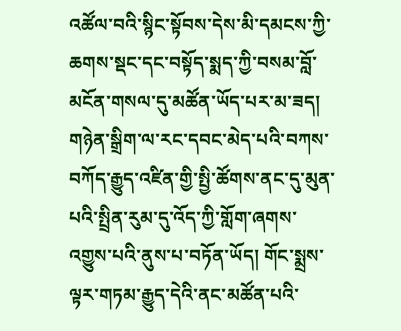འཚོལ་བའི་སྙིང་སྟོབས་དེས་མི་དམངས་ཀྱི་ཆགས་སྡང་དང་བསྟོད་སྨད་ཀྱི་བསམ་བློ་མངོན་གསལ་དུ་མཚོན་ཡོད་པར་མ་ཟད། གཉེན་སྒྲིག་ལ་རང་དབང་མེད་པའི་བཀས་བཀོད་རྒྱུད་འཛིན་གྱི་སྤྱི་ཚོགས་ནང་དུ་མུན་པའི་སྤྲིན་རུམ་དུ་འོད་ཀྱི་གློག་ཞགས་འགྱུས་པའི་ནུས་པ་བཏོན་ཡོད། གོང་སྨྲས་ལྟར་གཏམ་རྒྱུད་དེའི་ནང་མཚོན་པའི་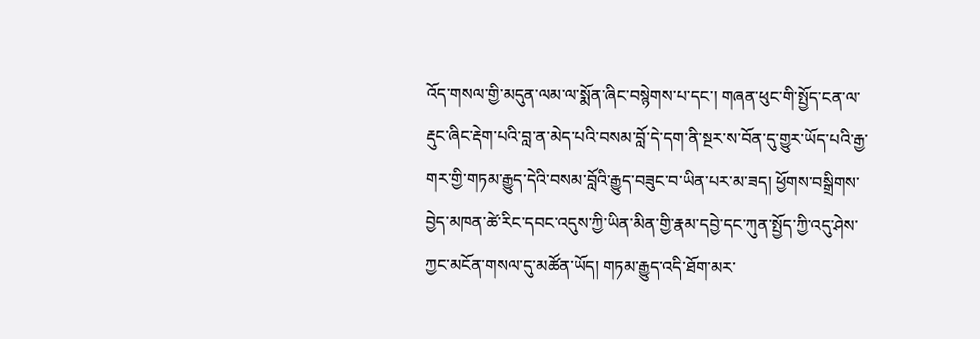འོད་གསལ་གྱི་མདུན་ལམ་ལ་སྨོན་ཞིང་བསྙེགས་པ་དང་། གཞན་ཕུང་གི་སྤྱོད་ངན་ལ་རྡུང་ཞིང་རྡེག་པའི་བླ་ན་མེད་པའི་བསམ་བློ་དེ་དག་ནི་སྔར་ས་བོན་དུ་གྱུར་ཡོད་པའི་རྒྱ་གར་གྱི་གཏམ་རྒྱུད་དེའི་བསམ་བློའི་རྒྱུད་བཟུང་བ་ཡིན་པར་མ་ཟད། ཕྱོགས་བསྒྲིགས་བྱེད་མཁན་ཚེ་རིང་དབང་འདུས་ཀྱི་ཡིན་མིན་གྱི་རྣམ་དབྱེ་དང་ཀུན་སྤྱོད་ཀྱི་འདུ་ཤེས་ཀྱང་མངོན་གསལ་དུ་མཚོན་ཡོད། གཏམ་རྒྱུད་འདི་ཐོག་མར་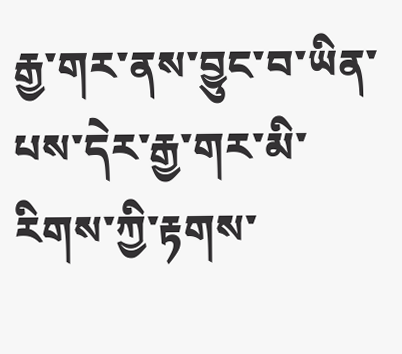རྒྱ་གར་ནས་བྱུང་བ་ཡིན་པས་དེར་རྒྱ་གར་མི་རིགས་ཀྱི་རྟགས་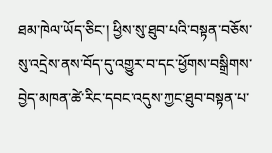ཐམ་ཁེལ་ཡོད་ཅིང་། ཕྱིས་སུ་ཐུབ་པའི་བསྟན་བཅོས་སུ་འདྲེས་ནས་བོད་དུ་འགྱུར་བ་དང་ཕྱོགས་བསྒྲིགས་བྱེད་མཁན་ཚེ་རིང་དབང་འདུས་ཀྱང་ཐུབ་བསྟན་པ་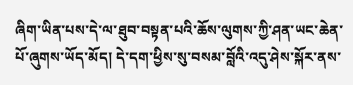ཞིག་ཡིན་པས་དེ་ལ་ཐུབ་བསྟན་པའི་ཆོས་ལུགས་ཀྱི་ཤན་ཡང་ཆེན་པོ་ཞུགས་ཡོད་མོད། དེ་དག་ཕྱིས་སུ་བསམ་བློའི་འདུ་ཤེས་སྐོར་ནས་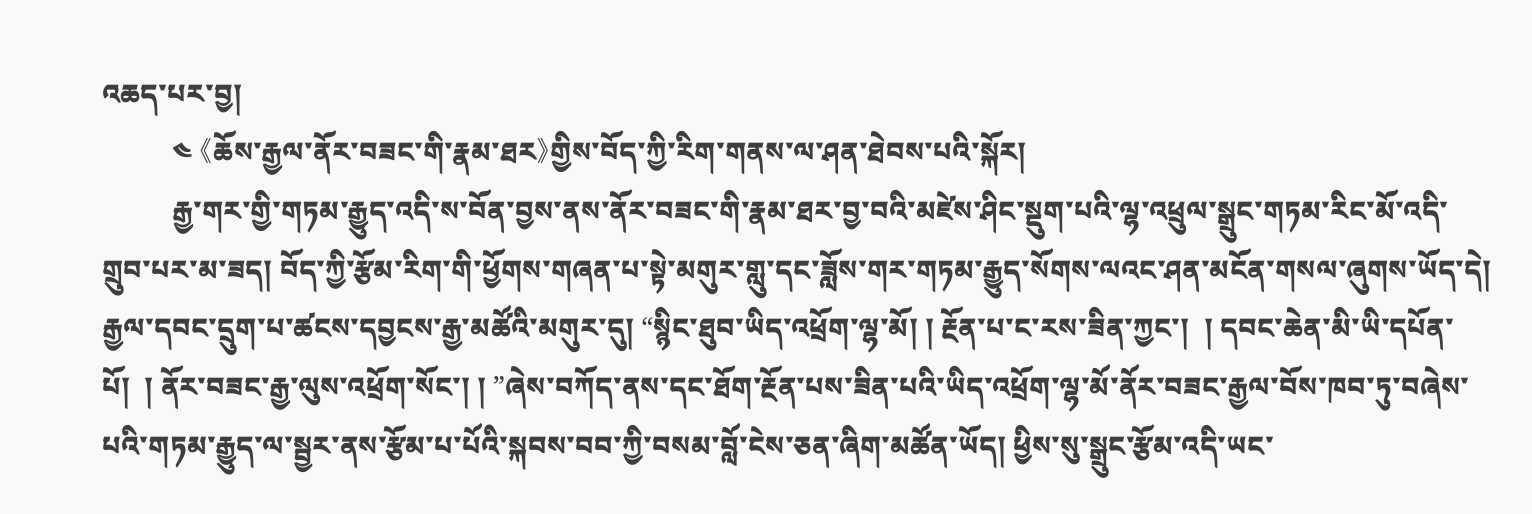འཆད་པར་བྱ།
          ༤ 《ཆོས་རྒྱལ་ནོར་བཟང་གི་རྣམ་ཐར》གྱིས་བོད་ཀྱི་རིག་གནས་ལ་ཤན་ཐེབས་པའི་སྐོར།
          རྒྱ་གར་གྱི་གཏམ་རྒྱུད་འདི་ས་བོན་བྱས་ནས་ནོར་བཟང་གི་རྣམ་ཐར་བྱ་བའི་མཛེས་ཤིང་སྡུག་པའི་ལྷ་འཕྲུལ་སྒྲུང་གཏམ་རིང་མོ་འདི་གྲུབ་པར་མ་ཟད། བོད་ཀྱི་རྩོམ་རིག་གི་ཕྱོགས་གཞན་པ་སྟེ་མགུར་གླུ་དང་ཟློས་གར་གཏམ་རྒྱུད་སོགས་ལའང་ཤན་མངོན་གསལ་ཞུགས་ཡོད་དེ། རྒྱལ་དབང་དྲུག་པ་ཚངས་དབྱངས་རྒྱ་མཚོའི་མགུར་དུ། “སྙིང་ཐུབ་ཡིད་འཕྲོག་ལྷ་མོ། ། རྔོན་པ་ང་རས་ཟིན་ཀྱང་།  ། དབང་ཆེན་མི་ཡི་དཔོན་པོ།  ། ནོར་བཟང་རྒྱ་ལུས་འཕྲོག་སོང་། ། ”ཞེས་བཀོད་ནས་དང་ཐོག་རྔོན་པས་ཟིན་པའི་ཡིད་འཕྲོག་ལྷ་མོ་ནོར་བཟང་རྒྱལ་བོས་ཁབ་ཏུ་བཞེས་པའི་གཏམ་རྒྱུད་ལ་སྦྱར་ནས་རྩོམ་པ་པོའི་སྐབས་བབ་ཀྱི་བསམ་བློ་ངེས་ཅན་ཞིག་མཚོན་ཡོད། ཕྱིས་སུ་སྒྲུང་རྩོམ་འདི་ཡང་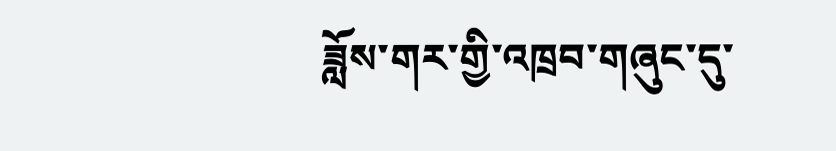ཟློས་གར་གྱི་འཁྲབ་གཞུང་དུ་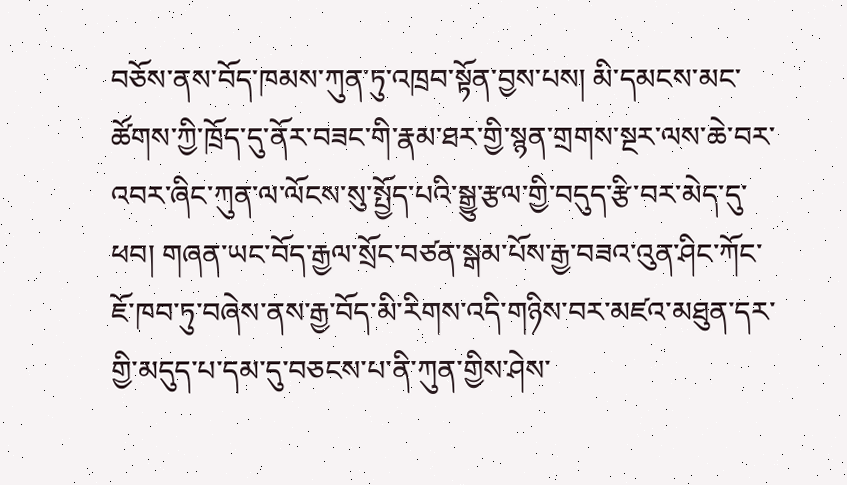བཅོས་ནས་བོད་ཁམས་ཀུན་ཏུ་འཁྲབ་སྟོན་བྱས་པས། མི་དམངས་མང་ཚོགས་ཀྱི་ཁྲོད་དུ་ནོར་བཟང་གི་རྣམ་ཐར་གྱི་སྙན་གྲགས་སྔར་ལས་ཆེ་བར་འབར་ཞིང་ཀུན་ལ་ལོངས་སུ་སྤྱོད་པའི་སྒྱུ་རྩལ་གྱི་བདུད་རྩི་བར་མེད་དུ་ཕབ། གཞན་ཡང་བོད་རྒྱལ་སྲོང་བཙན་སྒམ་པོས་རྒྱ་བཟའ་འུན་ཤིང་ཀོང་ཇོ་ཁབ་ཏུ་བཞེས་ནས་རྒྱ་བོད་མི་རིགས་འདི་གཉིས་བར་མཛའ་མཐུན་དར་གྱི་མདུད་པ་དམ་དུ་བཅངས་པ་ནི་ཀུན་གྱིས་ཤེས་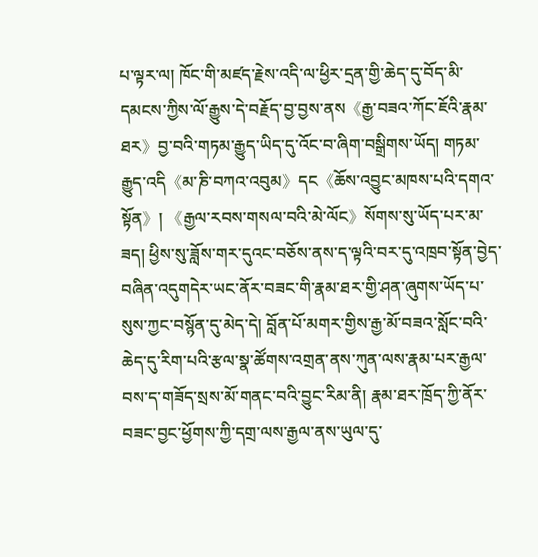པ་ལྟར་ལ། ཁོང་གི་མཛད་རྗེས་འདི་ལ་ཕྱིར་དྲན་གྱི་ཆེད་དུ་བོད་མི་དམངས་ཀྱིས་ལོ་རྒྱུས་དེ་བརྗོད་བྱ་བྱས་ནས《རྒྱ་བཟའ་ཀོང་ཇོའི་རྣམ་ཐར》བྱ་བའི་གཏམ་རྒྱུད་ཡིད་དུ་འོང་བ་ཞིག་བསྒྲིགས་ཡོད། གཏམ་རྒྱུད་འདི《མ་ཎི་བཀའ་འབུམ》དང《ཆོས་འབྱུང་མཁས་པའི་དགའ་སྟོན》། 《རྒྱལ་རབས་གསལ་བའི་མེ་ལོང》སོགས་སུ་ཡོད་པར་མ་ཟད། ཕྱིས་སུ་ཟློས་གར་དུའང་བཅོས་ནས་ད་ལྟའི་བར་དུ་འཁྲབ་སྟོན་བྱེད་བཞིན་འདུགདེར་ཡང་ནོར་བཟང་གི་རྣམ་ཐར་གྱི་ཤན་ཞུགས་ཡོད་པ་སུས་ཀྱང་བསྙོན་དུ་མེད་དེ། བློན་པོ་མགར་གྱིས་རྒྱ་མོ་བཟའ་སློང་བའི་ཆེད་དུ་རིག་པའི་རྩལ་སྣ་ཚོགས་འགྲན་ནས་ཀུན་ལས་རྣམ་པར་རྒྱལ་བས་ད་གཟོད་སྲས་མོ་གནང་བའི་བྱུང་རིམ་ནི། རྣམ་ཐར་ཁྲོད་ཀྱི་ནོར་བཟང་བྱང་ཕྱོགས་ཀྱི་དགྲ་ལས་རྒྱལ་ནས་ཡུལ་དུ་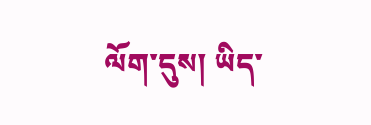ལོག་དུས། ཡིད་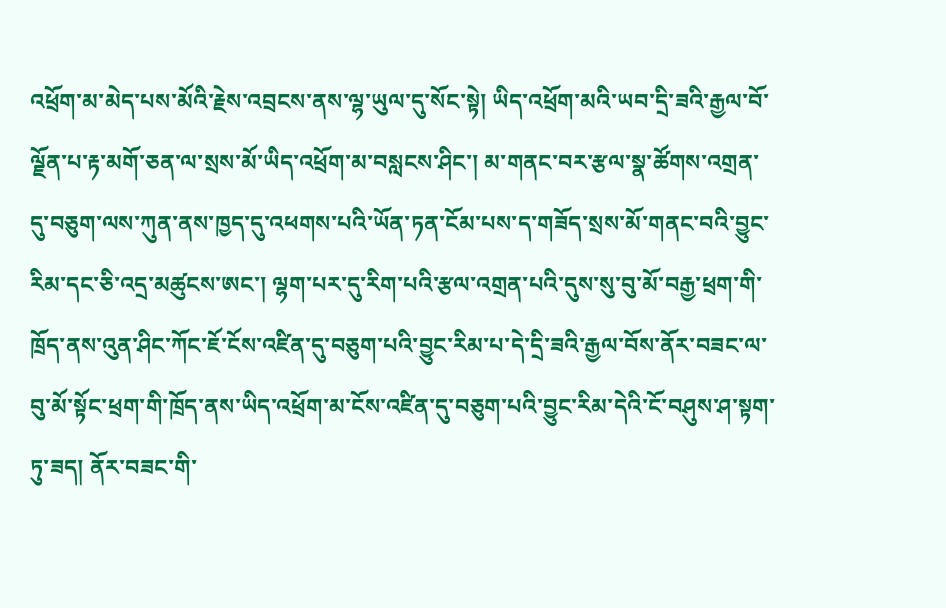འཕྲོག་མ་མེད་པས་མོའི་རྗེས་འབྲངས་ནས་ལྷ་ཡུལ་དུ་སོང་སྟེ། ཡིད་འཕྲོག་མའི་ཡབ་དྲི་ཟའི་རྒྱལ་བོ་ལྗོན་པ་རྟ་མགོ་ཅན་ལ་སྲས་མོ་ཡིད་འཕྲོག་མ་བསླངས་ཤིང་། མ་གནང་བར་རྩལ་སྣ་ཚོགས་འགྲན་དུ་བཅུག་ལས་ཀུན་ནས་ཁྱད་དུ་འཕགས་པའི་ཡོན་ཏན་ངོམ་པས་ད་གཟོད་སྲས་མོ་གནང་བའི་བྱུང་རིམ་དང་ཅི་འདྲ་མཚུངས་ཨང་། ལྷག་པར་དུ་རིག་པའི་རྩལ་འགྲན་པའི་དུས་སུ་བུ་མོ་བརྒྱ་ཕྲག་གི་ཁྲོད་ནས་འུན་ཤིང་ཀོང་ཇོ་ངོས་འཛིན་དུ་བཅུག་པའི་བྱུང་རིམ་པ་དེ་དྲི་ཟའི་རྒྱལ་བོས་ནོར་བཟང་ལ་བུ་མོ་སྟོང་ཕྲག་གི་ཁྲོད་ནས་ཡིད་འཕྲོག་མ་ངོས་འཛིན་དུ་བཅུག་པའི་བྱུང་རིམ་དེའི་ངོ་བཤུས་ཤ་སྟག་ཏུ་ཟད། ནོར་བཟང་གི་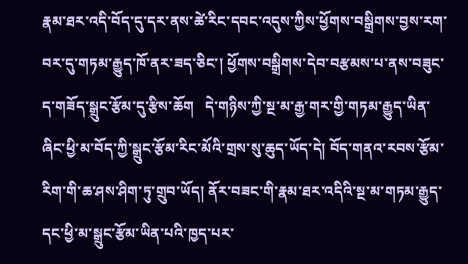རྣམ་ཐར་འདི་བོད་དུ་དར་ནས་ཚེ་རིང་དབང་འདུས་ཀྱིས་ཕྱོགས་བསྒྲིགས་བྱས་རག་བར་དུ་གཏམ་རྒྱུད་ཁོ་ནར་ཟད་ཅིང་། ཕྱོགས་བསྒྲིགས་དེབ་བརྩམས་པ་ནས་བཟུང་ད་གཟོད་སྒྲུང་རྩོམ་དུ་རྩིས་ཆོག   དེ་གཉིས་ཀྱི་སྔ་མ་རྒྱ་གར་གྱི་གཏམ་རྒྱུད་ཡིན་ཞིང་ཕྱི་མ་བོད་ཀྱི་སྒྲུང་རྩོམ་རིང་མོའི་གྲས་སུ་ཆུད་ཡོད་དེ། བོད་གནའ་རབས་རྩོམ་རིག་གི་ཆ་ཤས་ཤིག་ཏུ་གྲུབ་ཡོད། ནོར་བཟང་གི་རྣམ་ཐར་འདིའི་སྔ་མ་གཏམ་རྒྱུད་དང་ཕྱི་མ་སྒྲུང་རྩོམ་ཡིན་པའི་ཁྱད་པར་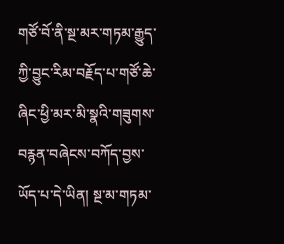གཙོ་བོ་ནི་སྔ་མར་གཏམ་རྒྱུད་ཀྱི་བྱུང་རིམ་བརྗོད་པ་གཙོ་ཆེ་ཞིང་ཕྱི་མར་མི་སྣའི་གཟུགས་བརྙན་བཞེངས་བཀོད་བྱས་ཡོད་པ་དེ་ཡིན། སྔ་མ་གཏམ་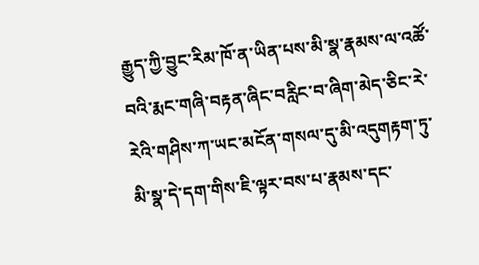རྒྱུད་ཀྱི་བྱུང་རིམ་ཁོ་ན་ཡིན་པས་མི་སྣ་རྣམས་ལ་འཚོ་བའི་རྨང་གཞི་བརྟན་ཞིང་བརླིང་བ་ཞིག་མེད་ཅིང་རེ་རེའི་གཤིས་ཀ་ཡང་མངོན་གསལ་དུ་མི་འདུགརྟག་ཏུ་མི་སྣ་དེ་དག་གིས་ཇི་ལྟར་བས་པ་རྣམས་དང་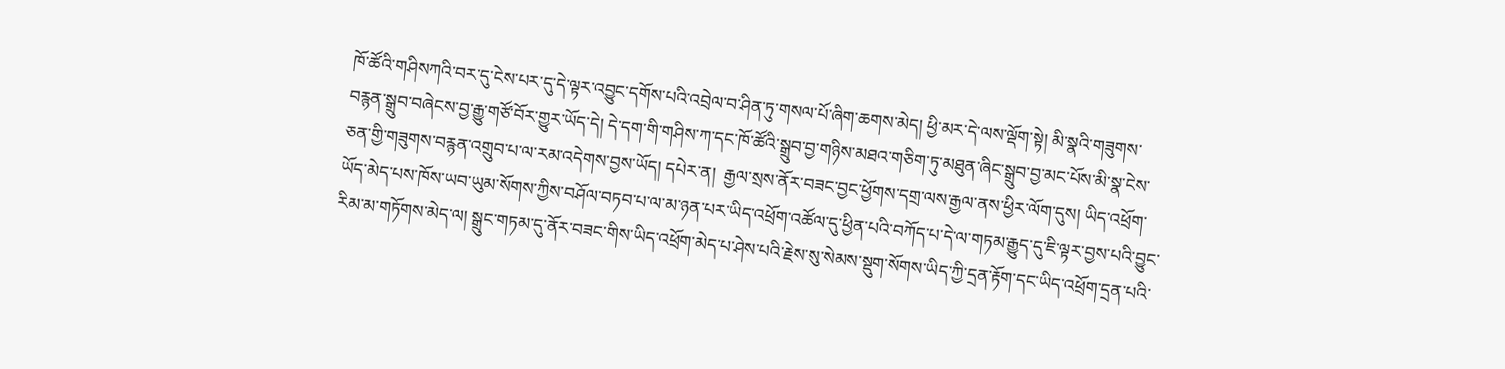ཁོ་ཚོའི་གཤིསཀའི་བར་དུ་ངེས་པར་དུ་དེ་ལྟར་འབྱུང་དགོས་པའི་འབྲེལ་བ་ཤིན་ཏུ་གསལ་པོ་ཞིག་ཆགས་མེད། ཕྱི་མར་དེ་ལས་ལྡོག་སྟེ། མི་སྣའི་གཟུགས་བརྙན་སྒྲུབ་བཞེངས་བྱ་རྒྱུ་གཙོ་བོར་གྱུར་ཡོད་དེ། དེ་དག་གི་གཤིས་ཀ་དང་ཁོ་ཚོའི་སྒྲུབ་བྱ་གཉིས་མཐའ་གཅིག་ཏུ་མཐུན་ཞིང་སྒྲུབ་བྱ་མང་པོས་མི་སྣ་ངེས་ཅན་གྱི་གཟུགས་བརྙན་འགྲུབ་པ་ལ་རམ་འདེགས་བྱས་ཡོད། དཔེར་ན།  རྒྱལ་སྲས་ནོར་བཟང་བྱང་ཕྱོགས་དགྲ་ལས་རྒྱལ་ནས་ཕྱིར་ལོག་དུས། ཡིད་འཕྲོག་ཡོད་མེད་པས་ཁོས་ཡབ་ཡུམ་སོགས་ཀྱིས་བཤོལ་བཏབ་པ་ལ་མ་ཉན་པར་ཡིད་འཕྲོག་འཚོལ་དུ་ཕྱིན་པའི་བཀོད་པ་དེ་ལ་གཏམ་རྒྱུད་དུ་ཇི་ལྟར་བྱས་པའི་བྱུང་རིམ་མ་གཏོགས་མེད་ལ། སྒྲུང་གཏམ་དུ་ནོར་བཟང་གིས་ཡིད་འཕྲོག་མེད་པ་ཤེས་པའི་རྗེས་སུ་སེམས་སྡུག་སོགས་ཡིད་ཀྱི་དྲན་རྟོག་དང་ཡིད་འཕྲོག་དྲན་པའི་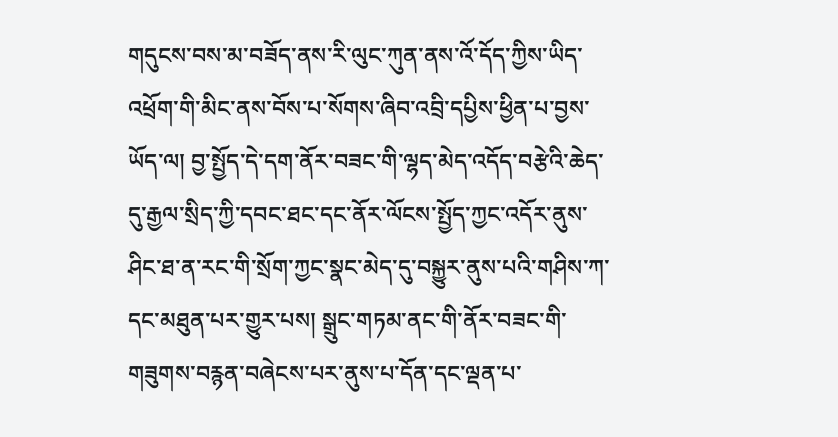གདུངས་བས་མ་བཟོད་ནས་རི་ལུང་ཀུན་ནས་འོ་དོད་ཀྱིས་ཡིད་འཕྲོག་གི་མིང་ནས་བོས་པ་སོགས་ཞིབ་འབྲི་དཔྱིས་ཕྱིན་པ་བྱས་ཡོད་ལ། བྱ་སྤྱོད་དེ་དག་ནོར་བཟང་གི་ལྷད་མེད་འདོད་བརྩེའི་ཆེད་དུ་རྒྱལ་སྲིད་ཀྱི་དབང་ཐང་དང་ནོར་ལོངས་སྤྱོད་ཀྱང་འདོར་ནུས་ཤིང་ཐ་ན་རང་གི་སྲོག་ཀྱང་སྣང་མེད་དུ་བསྐྱུར་ནུས་པའི་གཤིས་ཀ་དང་མཐུན་པར་གྱུར་པས། སྒྲུང་གཏམ་ནང་གི་ནོར་བཟང་གི་གཟུགས་བརྙན་བཞེངས་པར་ནུས་པ་དོན་དང་ལྡན་པ་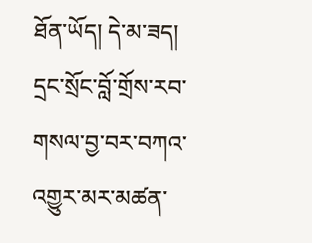ཐོན་ཡོད། དེ་མ་ཟད། དྲང་སྲོང་བློ་གྲོས་རབ་གསལ་བྱ་བར་བཀའ་འགྱུར་མར་མཚན་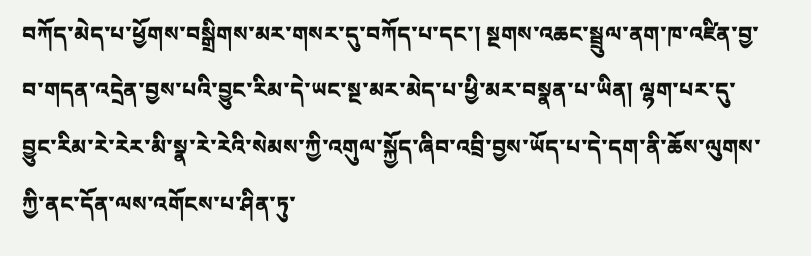བཀོད་མེད་པ་ཕྱོགས་བསྒྲིགས་མར་གསར་དུ་བཀོད་པ་དང་། སྔགས་འཆང་སྦྲུལ་ནག་ཁ་འཛིན་བྱ་བ་གདན་འདྲེན་བྱས་པའི་བྱུང་རིམ་དེ་ཡང་སྔ་མར་མེད་པ་ཕྱི་མར་བསྣན་པ་ཡིན། ལྷག་པར་དུ་བྱུང་རིམ་རེ་རེར་མི་སྣ་རེ་རེའི་སེམས་ཀྱི་འགུལ་སྐྱོད་ཞིབ་འབྲི་བྱས་ཡོད་པ་དེ་དག་ནི་ཆོས་ལུགས་ཀྱི་ནང་དོན་ལས་འགོངས་པ་ཤིན་ཏུ་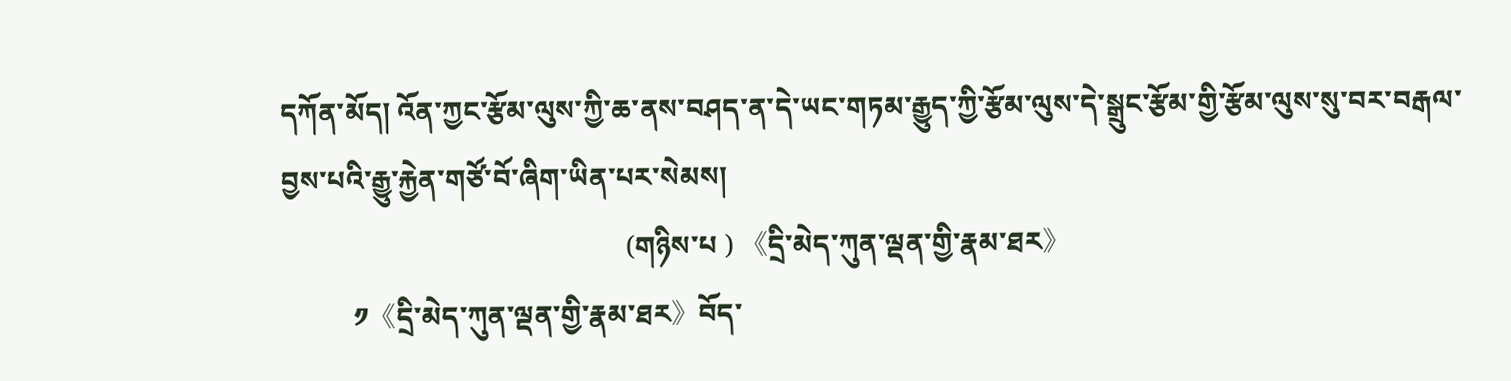དཀོན་མོད། འོན་ཀྱང་རྩོམ་ལུས་ཀྱི་ཆ་ནས་བཤད་ན་དེ་ཡང་གཏམ་རྒྱུད་ཀྱི་རྩོམ་ལུས་དེ་སྒྲུང་རྩོམ་གྱི་རྩོམ་ལུས་སུ་བར་བརྒལ་བྱས་པའི་རྒྱུ་རྐྱེན་གཙོ་བོ་ཞིག་ཡིན་པར་སེམས།
                                                 (གཉིས་པ ) 《དྲི་མེད་ཀུན་ལྡན་གྱི་རྣམ་ཐར》
          ༡《དྲི་མེད་ཀུན་ལྡན་གྱི་རྣམ་ཐར》བོད་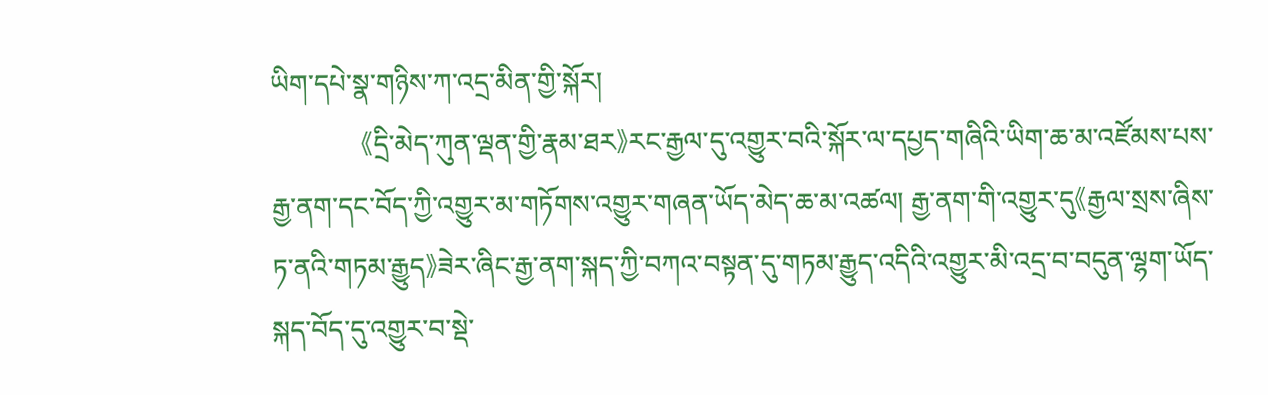ཡིག་དཔེ་སྣ་གཉིས་ཀ་འདྲ་མིན་གྱི་སྐོར།
          《དྲི་མེད་ཀུན་ལྡན་གྱི་རྣམ་ཐར》རང་རྒྱལ་དུ་འགྱུར་བའི་སྐོར་ལ་དཔྱད་གཞིའི་ཡིག་ཆ་མ་འཛོམས་པས་རྒྱ་ནག་དང་བོད་ཀྱི་འགྱུར་མ་གཏོགས་འགྱུར་གཞན་ཡོད་མེད་ཆ་མ་འཚལ། རྒྱ་ནག་གི་འགྱུར་དུ《རྒྱལ་སྲས་ཞིས་ཏ་ནའི་གཏམ་རྒྱུད》ཟེར་ཞིང་རྒྱ་ནག་སྐད་ཀྱི་བཀའ་བསྟན་དུ་གཏམ་རྒྱུད་འདིའི་འགྱུར་མི་འདྲ་བ་བདུན་ལྷག་ཡོད་སྐད་བོད་དུ་འགྱུར་བ་སྡེ་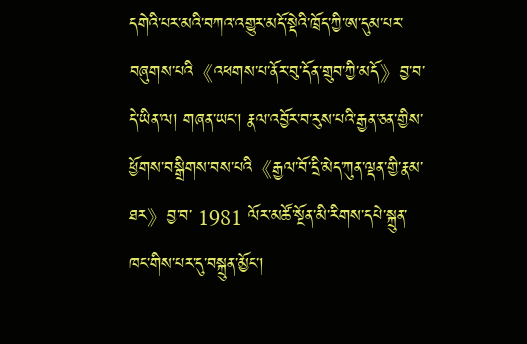དགེའི་པར་མའི་བཀའ་འགྱུར་མདོ་སྡེའི་ཁྲོད་ཀྱི་ཨ་དུམ་པར་བཞུགས་པའི《འཕགས་པ་ནོར་བུ་དོན་གྲུབ་ཀྱི་མདོ》བྱ་བ་དེ་ཡིན་ལ། གཞན་ཡང་། རྣལ་འབྱོར་བ་རུས་པའི་རྒྱན་ཅན་གྱིས་ཕྱོགས་བསྒྲིགས་བས་པའི《རྒྱལ་བོ་དྲི་མེད་ཀུན་ལྡན་གྱི་རྣམ་ཐར》བྱ་བ་ 1981 ལོར་མཚོ་སྔོན་མི་རིགས་དཔེ་སྐྲུན་ཁང་གིས་པར་དུ་བསྐྲུན་མྱོང་།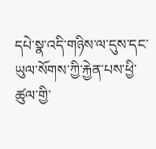དཔེ་སྣ་འདི་གཉིས་ལ་དུས་དང་ཡུལ་སོགས་ཀྱི་རྐྱེན་པས་ཕྱི་ཚུལ་གྱི་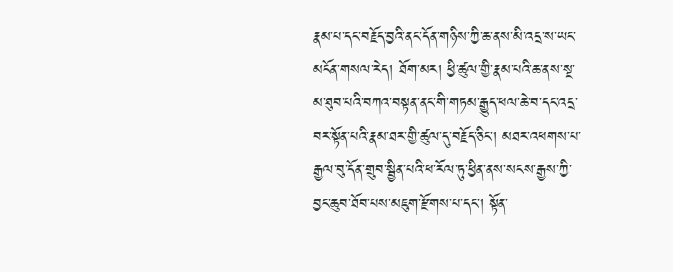རྣམ་པ་དང་བརྗོད་བྱའི་ནང་དོན་གཉིས་ཀྱི་ཆ་ནས་མི་འདྲ་ས་ཡང་མངོན་གསལ་རེད། ཐོག་མར། ཕྱི་ཚུལ་གྱི་རྣམ་པའི་ཆ་ནས་སྔ་མ་ཐུབ་པའི་བཀའ་བསྟན་ནང་གི་གཏམ་རྒྱུད་ཕལ་ཆེ་བ་དང་འདྲ་བར་སྟོན་པའི་རྣམ་ཐར་གྱི་ཚུལ་དུ་བརྗོད་ཅིང་། མཐར་འཕགས་པ་རྒྱལ་བུ་དོན་གྲུབ་སྦྱིན་པའི་ཕ་རོལ་ཏུ་ཕྱིན་ནས་སངས་རྒྱས་ཀྱི་བྱང་ཆུབ་ཐོབ་པས་མཇུག་རྫོགས་པ་དང་། སྟོན་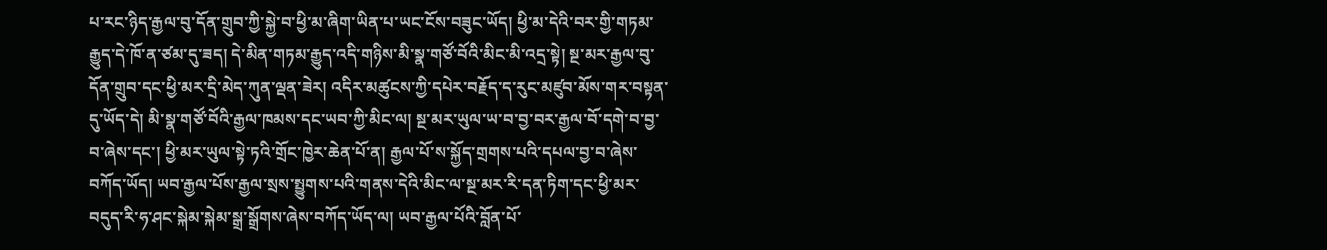པ་རང་ཉིད་རྒྱལ་བུ་དོན་གྲུབ་ཀྱི་སྐྱེ་བ་ཕྱི་མ་ཞིག་ཡིན་པ་ཡང་ངོས་བཟུང་ཡོད། ཕྱི་མ་དེའི་བར་གྱི་གཏམ་རྒྱུད་དེ་ཁོ་ན་ཙམ་དུ་ཟད། དེ་མིན་གཏམ་རྒྱུད་འདི་གཉིས་མི་སྣ་གཙོ་བོའི་མིང་མི་འདྲ་སྟེ། སྔ་མར་རྒྱལ་བུ་དོན་གྲུབ་དང་ཕྱི་མར་དྲི་མེད་ཀུན་ལྡན་ཟེར། འདིར་མཚུངས་ཀྱི་དཔེར་བརྗོད་ད་རུང་མཛུབ་མོས་གར་བསྟན་དུ་ཡོད་དེ། མི་སྣ་གཙོ་བོའི་རྒྱལ་ཁམས་དང་ཡབ་ཀྱི་མིང་ལ། སྔ་མར་ཡུལ་ཡ་བ་བྱ་བར་རྒྱལ་བོ་དགེ་བ་བྱ་བ་ཞེས་དང་། ཕྱི་མར་ཡུལ་སྟེ་ཏའི་གྲོང་ཁྱེར་ཆེན་པོ་ན། རྒྱལ་པོ་ས་སྐྱོད་གྲགས་པའི་དཔལ་བྱ་བ་ཞེས་བཀོད་ཡོད། ཡབ་རྒྱལ་པོས་རྒྱལ་སྲས་སྤྱུགས་པའི་གནས་དེའི་མིང་ལ་སྔ་མར་རི་དན་ཏིག་དང་ཕྱི་མར་བདུད་རི་ཧ་ཤང་སྐེམ་སྐེམ་སྒྲ་སྒྲོགས་ཞེས་བཀོད་ཡོད་ལ། ཡབ་རྒྱལ་པོའི་བློན་པོ་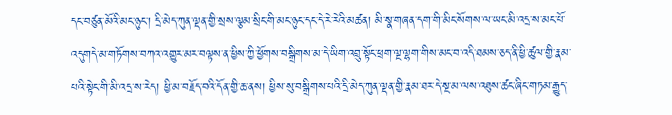དང་བཙུན་མོའི་མང་ཉུང་། དྲི་མེད་ཀུན་ལྡན་གྱི་སྲས་ལྕམ་སྲིང་གི་མང་ཉུང་དང་དེ་རེ་རེའི་མཚན། མི་སྣ་གཞན་དག་གི་མིང་སོགས་ལ་ཡང་མི་འདྲ་ས་མང་པོ་འདུགདེ་མ་གཏོགས་བཀའ་འགྱུར་མར་བལྟས་ན་ཕྱིས་ཀྱི་ཕྱོགས་བསྒྲིགས་མ་དེ་ཡིག་འབྲུ་སྟོང་ཕྲག་ལྔ་ལྷག་གིས་མང་བ་འདི་ཐམས་ཅད་ནི་ཕྱི་ཚུལ་གྱི་རྣམ་པའི་སྟེང་གི་མི་འདྲ་ས་རེད། ཕྱི་མ་བརྗོད་བའི་དོན་གྱི་ཆ་ནས། ཕྱིས་སུ་བསྒྲིགས་པའི་དྲི་མེད་ཀུན་ལྡན་གྱི་རྣམ་ཐར་དེ་སྔ་མ་ལས་འཐུས་ཚང་ཞིང་གཏམ་རྒྱུད་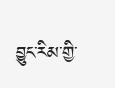བྱུང་རིམ་གྱི་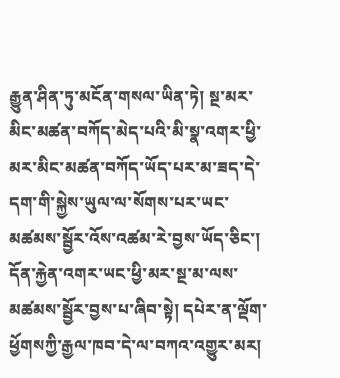རྒྱུན་ཤིན་ཏུ་མངོན་གསལ་ཡིན་ཏེ། སྔ་མར་མིང་མཚན་བཀོད་མེད་པའི་མི་སྣ་འགར་ཕྱི་མར་མིང་མཚན་བཀོད་ཡོད་པར་མ་ཟད་དེ་དག་གི་སྐྱེས་ཡུལ་ལ་སོགས་པར་ཡང་མཚམས་སྦྱོར་འོས་འཚམ་རེ་བྱས་ཡོད་ཅིང་། དོན་རྐྱེན་འགར་ཡང་ཕྱི་མར་སྔ་མ་ལས་མཚམས་སྦྱོར་བྱས་པ་ཞིབ་སྟེ། དཔེར་ན་ལྡོག་ཕྱོགསཀྱི་རྒྱལ་ཁབ་དེ་ལ་བཀའ་འགྱུར་མར།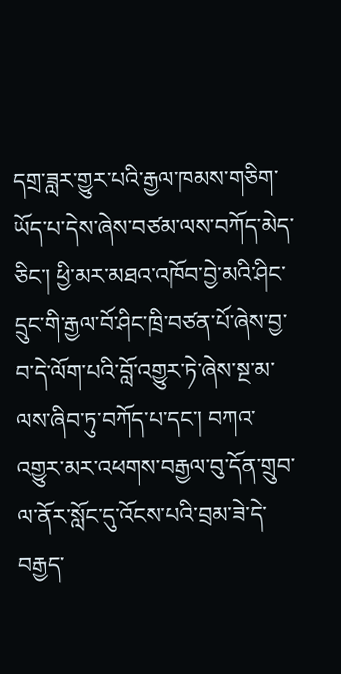དགྲ་ཟླར་གྱུར་པའི་རྒྱལ་ཁམས་གཅིག་ཡོད་པ་དེས་ཞེས་བཙམ་ལས་བཀོད་མེད་ཅིང་། ཕྱི་མར་མཐའ་འཁོབ་བྱེ་མའི་ཤིང་དྲུང་གི་རྒྱལ་བོ་ཤིང་ཁྲི་བཙན་པོ་ཞེས་བྱ་བ་དེ་ལོག་པའི་བློ་འགྱུར་ཏེ་ཞེས་སྔ་མ་ལས་ཞིབ་ཏུ་བཀོད་པ་དང་། བཀའ་འགྱུར་མར་འཕགས་བརྒྱལ་བུ་དོན་གྲུབ་ལ་ནོར་སློང་དུ་འོངས་པའི་བྲམ་ཟེ་དེ་བརྒྱད་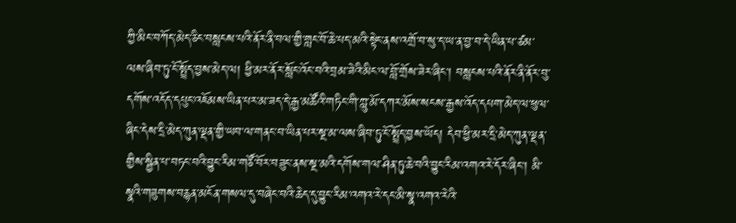ཀྱི་མིང་བཀོད་མེད་ཅིང་བསླངས་པའི་ནོར་ནི་བལ་གྱི་གླང་བོ་ཆེ་པད་མའི་སྟེང་ནས་འགྲོ་བ་སུ་ད་ཡ་ན་བྱ་བ་དེ་ཡིན་པ་ཙམ་ལས་ཞིབ་ཏུ་ངོ་སྤྲོད་བྱས་མེད་ལ། ཕྱི་མར་ནོར་སློང་འོང་བའི་བྲམ་ཟེའི་མིང་ལ་བློ་གྲོས་ཟེར་ཞིང་། བསླངས་པའི་ནོར་ནི་ནོར་བུ་དགོས་འདོད་དཔུང་འཇོམས་ཡིན་པར་མ་ཟད་དེ་རྒྱ་མཚོའི་གཏིང་གི་ཀླུ་མོ་དཀར་མོས་སངས་རྒྱས་འོད་དཔག་མེད་ལ་ཕུལ་ཞིང་དེས་དྲི་མེད་ཀུན་ལྡན་གྱི་ཡབ་ལ་གནང་བ་ཡིན་པར་སྔ་མ་ལས་ཞིབ་ཏུ་ངོ་སྤྲོད་བྱས་ཡོད། དེབ་ཕྱི་མར་དྲི་མེད་ཀུན་ལྡན་གྱིས་སྦྱིན་པ་བཏང་བའི་བྱུང་རིམ་གཙོ་བོར་བཟུང་ནས་སྔ་མའི་དགོས་གལ་ཤིན་ཏུ་ཆེ་བའི་བྱུང་རིམ་འགའ་རེ་དོར་ཞིང་། མི་སྣའི་གཟུགས་བརྙན་མངོན་གསལ་དུ་བཞེང་བའི་ཆེད་དུ་བྱུང་རིམ་འགའ་རེ་དང་མི་སྣ་འགའ་རེའི་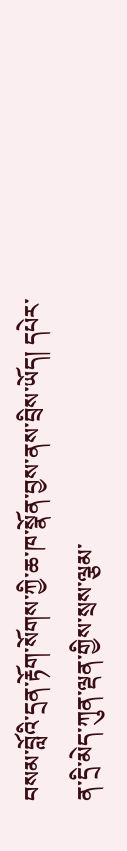བསམ་བློའི་དྲན་རྟོག་སོགས་ཀྱི་ཆ་ཁ་སྣོན་བྱས་ནས་བྲིས་ཡོད། དཔེར་ན་དྲི་མེད་ཀུན་ལྡན་གྱིས་སྲས་ལྕམ་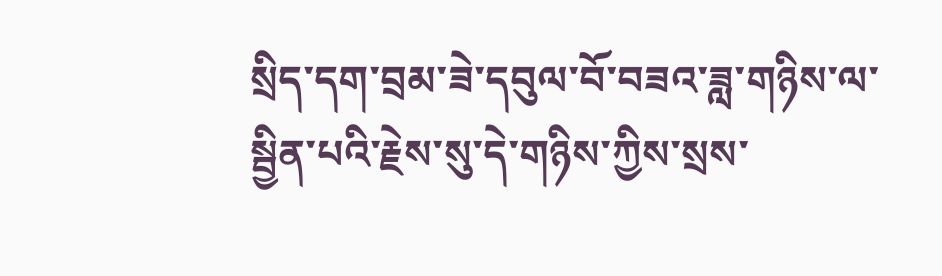སྲིད་དག་བྲམ་ཟེ་དབུལ་བོ་བཟའ་ཟླ་གཉིས་ལ་སྦྱིན་པའི་རྗེས་སུ་དེ་གཉིས་ཀྱིས་སྲས་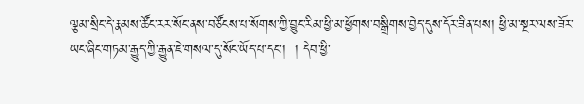ལྕམ་སྲིང་དེ་རྣམས་ཚོང་རར་སོང་ནས་བཙོངས་པ་སོགས་ཀྱི་བྱུང་རིམ་ཕྱི་མ་ཕྱོགས་བསྒྲིགས་བྱེད་དུས་དོར་ཟིན་པས། ཕྱི་མ་སྔར་ལས་ཟོར་ཡང་ཞིང་གཏམ་རྒྱུད་ཀྱི་རྒྱུན་ཇེ་གསལ་དུ་སོང་ཡོད་པ་དང་།  ། དེབ་ཕྱི་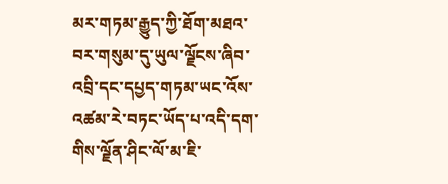མར་གཏམ་རྒྱུད་ཀྱི་ཐོག་མཐའ་བར་གསུམ་དུ་ཡུལ་ལྗོངས་ཞིབ་འབྲི་དང་དཔྱད་གཏམ་ཡང་འོས་འཚམ་རེ་བཏང་ཡོད་པ་འདི་དག་གིས་ལྗོན་ཤིང་ལོ་མ་ཇི་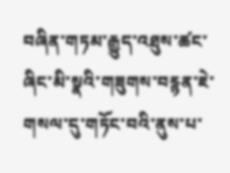བཞིན་གཏམ་རྒྱུད་འཐུས་ཚང་ཞིང་མི་སྣའི་གཟུགས་བརྙན་ཇེ་གསལ་དུ་གཏོང་བའི་ནུས་པ་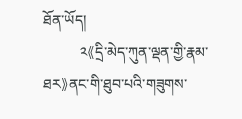ཐོན་ཡོད།
          ༢《དྲི་མེད་ཀུན་ལྡན་གྱི་རྣམ་ཐར》ནང་གི་ཐུབ་པའི་གཟུགས་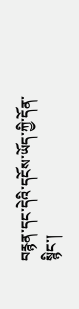བརྙན་དང་དེའི་དངོས་ཡོད་ཀྱི་དོན་སྙིང་།